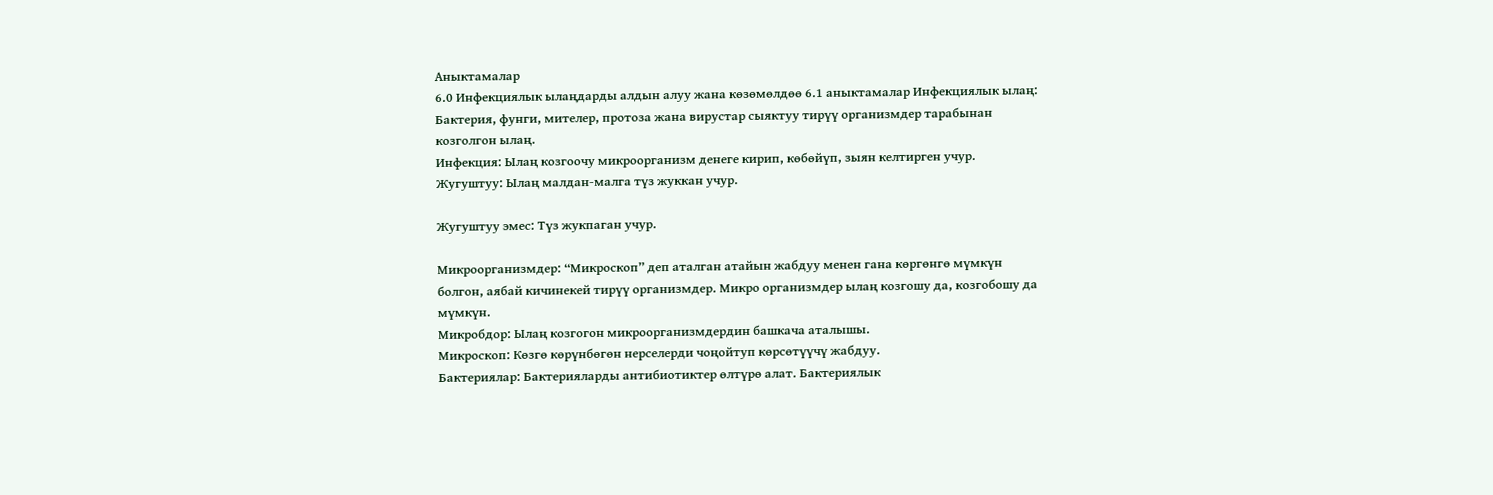Аныктамалар
6.0 Инфекциялык ылаңдарды алдын алуу жана көзөмөлдөө 6.1 аныктамалар Инфекциялык ылаң: Бактерия, фунги, мителер, протоза жана вирустар сыяктуу тирүү организмдер тарабынан козголгон ылаң.
Инфекция: Ылаң козгоочу микроорганизм денеге кирип, көбөйүп, зыян келтирген учур.
Жугуштуу: Ылаң малдан-малга түз жуккан учур.

Жугуштуу эмес: Түз жукпаган учур.

Микроорганизмдер: “Микроскоп” деп аталган атайын жабдуу менен гана көргөнгө мүмкүн болгон, аябай кичинекей тирүү организмдер. Микро организмдер ылаң козгошу да, козгобошу да мүмкүн.
Микробдор: Ылаң козгогон микроорганизмдердин башкача аталышы.
Микроскоп: Көзгө көрүнбөгөн нерселерди чоңойтуп көрсөтүүчү жабдуу.
Бактериялар: Бактерияларды антибиотиктер өлтүрө алат. Бактериялык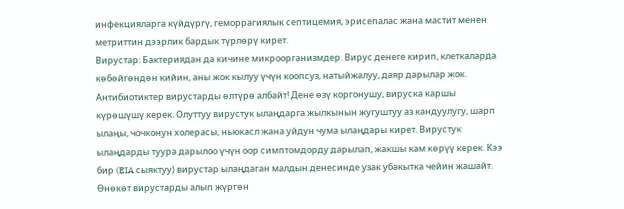инфекцияларга күйдүргү, геморрагиялык септицемия, эрисепалас жана мастит менен метриттин дээрлик бардык түрлөрү кирет.
Вирустар: Бактериядан да кичине микроорганизмдер. Вирус денеге кирип, клеткаларда көбөйгөндөн кийин, аны жок кылуу үчүн коопсуз, натыйжалуу, даяр дарылар жок. Антибиотиктер вирустарды өлтүрө албайт! Дене өзү коргонушу, вируска каршы күрөшүшү керек. Олуттуу вирустук ылаңдарга жылкынын жугуштуу аз кандуулугу, шарп ылаңы, чочконун холерасы, ньюкасл жана уйдун чума ылаңдары кирет. Вирустук ылаңдарды туура дарылоо үчүн оор симптомдорду дарылап, жакшы кам көрүү керек. Кээ бир (EIA сыяктуу) вирустар ылаңдаган малдын денесинде узак убакытка чейин жашайт. Өнөкөт вирустарды алып жүргөн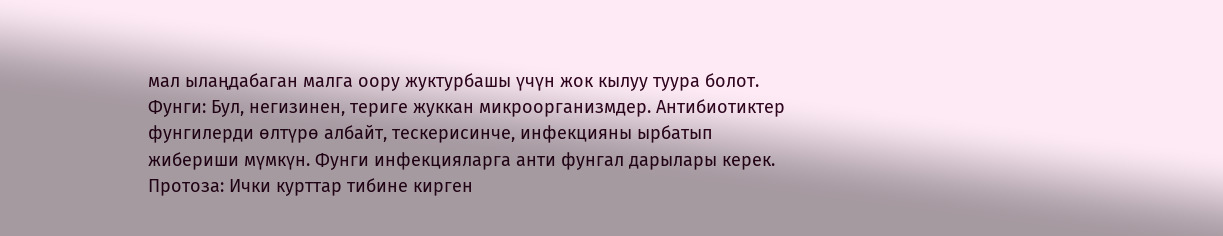мал ылаңдабаган малга оору жуктурбашы үчүн жок кылуу туура болот.
Фунги: Бул, негизинен, териге жуккан микроорганизмдер. Антибиотиктер фунгилерди өлтүрө албайт, тескерисинче, инфекцияны ырбатып жибериши мүмкүн. Фунги инфекцияларга анти фунгал дарылары керек.
Протоза: Ички курттар тибине кирген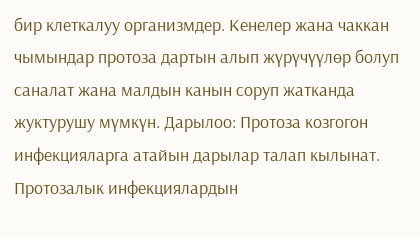бир клеткалуу организмдер. Кенелер жана чаккан чымындар протоза дартын алып жүрүчүүлөр болуп саналат жана малдын канын соруп жатканда жуктурушу мүмкүн. Дарылоо: Протоза козгогон инфекцияларга атайын дарылар талап кылынат. Протозалык инфекциялардын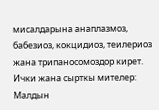мисалдарына анаплазмоз, бабезиоз, кокцидиоз, теилериоз жана трипаносомоздор кирет.
Ички жана сырткы мителер: Малдын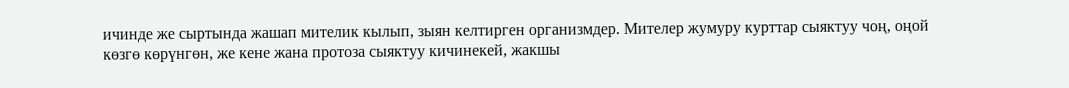ичинде же сыртында жашап мителик кылып, зыян келтирген организмдер. Мителер жумуру курттар сыяктуу чоң, оңой көзгө көрүнгөн, же кене жана протоза сыяктуу кичинекей, жакшы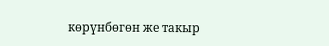көрүнбөгөн же такыр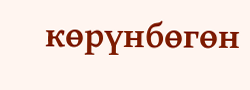көрүнбөгөн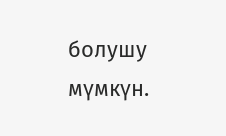болушу мүмкүн.